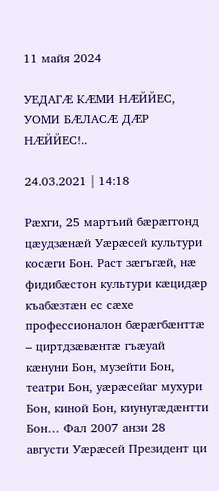11 майя 2024

УЕДАГӔ КӔМИ НӔЙЙЕС, УОМИ БӔЛАСӔ ДӔР НӔЙЙЕС!..

24.03.2021 | 14:18

Рӕхги, 25 мартъий бӕрӕггонд цӕудзӕнӕй Уӕрӕсей культури косӕги Бон. Раст зӕгъгӕй, нӕ фидибӕстон культури кӕцидӕр къабӕзтӕн ес сӕхе профессионалон бӕрӕгбӕнттӕ – циртдзӕвӕнтӕ гъӕуай кӕнуни Бон, музейти Бон, театри Бон, уӕрӕсейаг мухури Бон, киной Бон, киунугӕдӕнтти Бон… Фал 2007 анзи 28 августи Уӕрӕсей Президент ци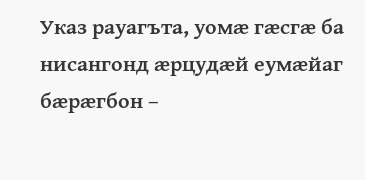Указ рауагъта, уомӕ гӕсгӕ ба нисангонд ӕрцудӕй еумӕйаг бӕрӕгбон –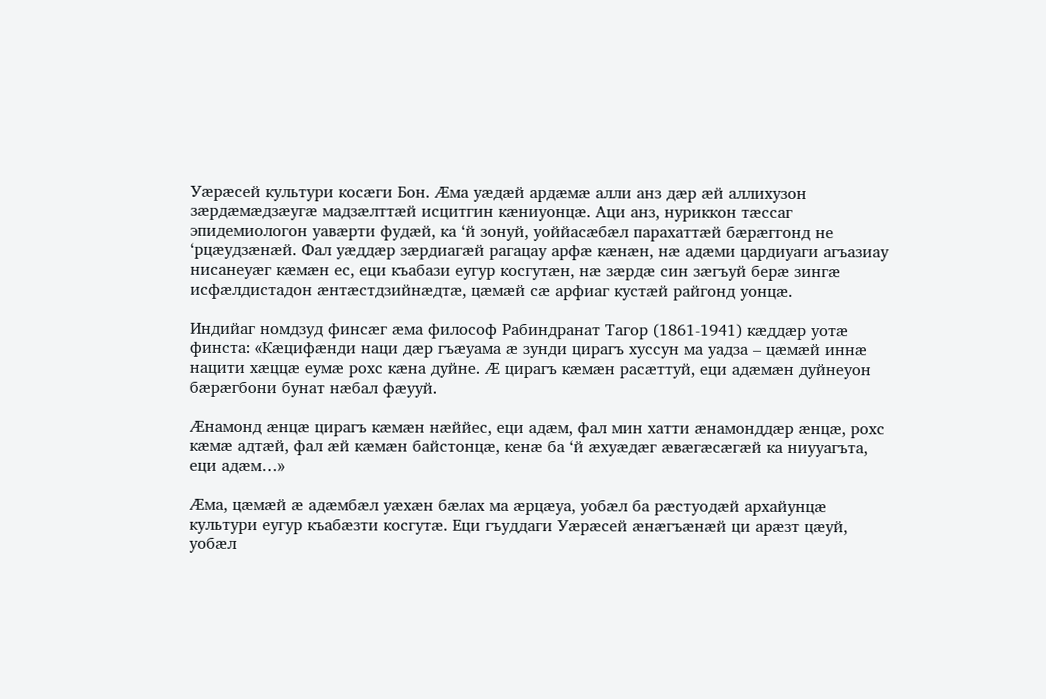Уӕрӕсей культури косӕги Бон. Ӕма уӕдӕй ардӕмӕ алли анз дӕр ӕй аллихузон зӕрдӕмӕдзӕугӕ мадзӕлттӕй исцитгин кӕниуонцӕ. Аци анз, нуриккон тӕссаг эпидемиологон уавӕрти фудӕй, ка ‘й зонуй, уоййасӕбӕл парахаттӕй бӕрӕггонд не ‘рцӕудзӕнӕй. Фал уӕддӕр зӕрдиагӕй рагацау арфӕ кӕнӕн, нӕ адӕми цардиуаги агъазиау нисанеуӕг кӕмӕн ес, еци къабази еугур косгутӕн, нӕ зӕрдӕ син зӕгъуй берӕ зингӕ исфӕлдистадон ӕнтӕстдзийнӕдтӕ, цӕмӕй сӕ арфиаг кустӕй райгонд уонцӕ.

Индийаг номдзуд финсӕг ӕма философ Рабиндранат Тагор (1861-1941) кӕддӕр уотӕ финста: «Кӕцифӕнди наци дӕр гъӕуама ӕ зунди цирагъ хуссун ма уадза – цӕмӕй иннӕ нацити хӕццӕ еумӕ рохс кӕна дуйне. Ӕ цирагъ кӕмӕн расӕттуй, еци адӕмӕн дуйнеуон бӕрӕгбони бунат нӕбал фӕууй.

Ӕнамонд ӕнцӕ цирагъ кӕмӕн нӕййес, еци адӕм, фал мин хатти ӕнамонддӕр ӕнцӕ, рохс кӕмӕ адтӕй, фал ӕй кӕмӕн байстонцӕ, кенӕ ба ‘й ӕхуӕдӕг ӕвӕгӕсӕгӕй ка ниууагъта, еци адӕм…»

Ӕма, цӕмӕй ӕ адӕмбӕл уӕхӕн бӕлах ма ӕрцӕуа, уобӕл ба рӕстуодӕй архайунцӕ культури еугур къабӕзти косгутӕ. Еци гъуддаги Уӕрӕсей ӕнӕгъӕнӕй ци арӕзт цӕуй, уобӕл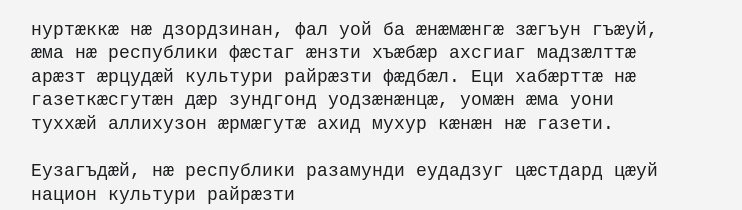нуртӕккӕ нӕ дзордзинан, фал уой ба ӕнӕмӕнгӕ зӕгъун гъӕуй, ӕма нӕ республики фӕстаг ӕнзти хъӕбӕр ахсгиаг мадзӕлттӕ арӕзт ӕрцудӕй культури райрӕзти фӕдбӕл. Еци хабӕрттӕ нӕ газеткӕсгутӕн дӕр зундгонд уодзӕнӕнцӕ, уомӕн ӕма уони туххӕй аллихузон ӕрмӕгутӕ ахид мухур кӕнӕн нӕ газети.

Еузагъдӕй, нӕ республики разамунди еудадзуг цӕстдард цӕуй национ культури райрӕзти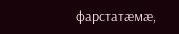фарстатӕмӕ,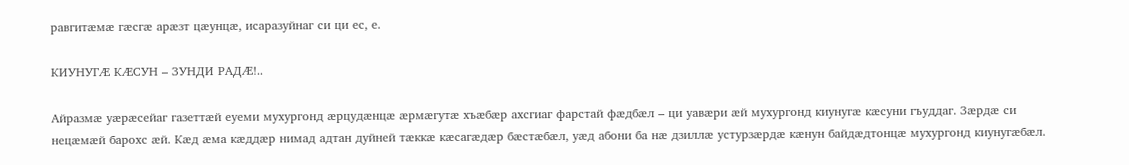равгитӕмӕ гӕсгӕ арӕзт цӕунцӕ, исаразуйнаг си ци ес, е.

КИУНУГӔ КӔСУН – ЗУНДИ РАДӔ!..

Айразмӕ уӕрӕсейаг газеттӕй еуеми мухургонд ӕрцудӕнцӕ ӕрмӕгутӕ хъӕбӕр ахсгиаг фарстай фӕдбӕл – ци уавӕри ӕй мухургонд киунугӕ кӕсуни гъуддаг. Зӕрдӕ си нецӕмӕй барохс ӕй. Кӕд ӕма кӕддӕр нимад адтан дуйней тӕккӕ кӕсагӕдӕр бӕстӕбӕл, уӕд абони ба нӕ дзиллӕ устурзӕрдӕ кӕнун байдӕдтонцӕ мухургонд киунугӕбӕл.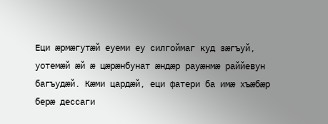Еци ӕрмӕгутӕй еуеми еу силгоймаг куд зӕгъуй, уотемӕй ӕй ӕ цӕрӕнбунат ӕндӕр рауӕнмӕ раййевун багъудӕй. Кӕми цардӕй, еци фатери ба имӕ хъӕбӕр берӕ дессаги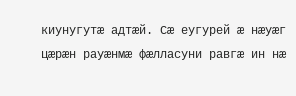киунугутӕ адтӕй. Сӕ еугурей ӕ нӕуӕг цӕрӕн рауӕнмӕ фӕлласуни равгӕ ин нӕ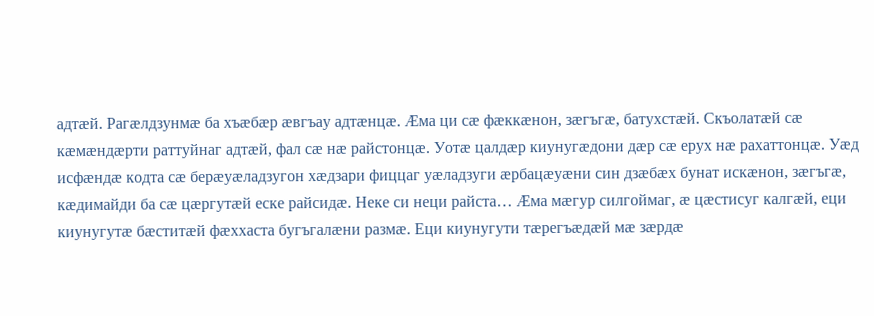адтӕй. Рагӕлдзунмӕ ба хъӕбӕр ӕвгъау адтӕнцӕ. Ӕма ци сӕ фӕккӕнон, зӕгъгӕ, батухстӕй. Скъолатӕй сӕ кӕмӕндӕрти раттуйнаг адтӕй, фал сӕ нӕ райстонцӕ. Уотӕ цалдӕр киунугӕдони дӕр сӕ ерух нӕ рахаттонцӕ. Уӕд исфӕндӕ кодта сӕ берӕуӕладзугон хӕдзари фиццаг уӕладзуги ӕрбацӕуӕни син дзӕбӕх бунат искӕнон, зӕгъгӕ, кӕдимайди ба сӕ цӕргутӕй еске райсидӕ. Неке си неци райста… Ӕма мӕгур силгоймаг, ӕ цӕстисуг калгӕй, еци киунугутӕ бӕститӕй фӕххаста бугъгалӕни размӕ. Еци киунугути тӕрегъӕдӕй мӕ зӕрдӕ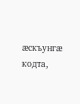ӕскъунгӕ кодта,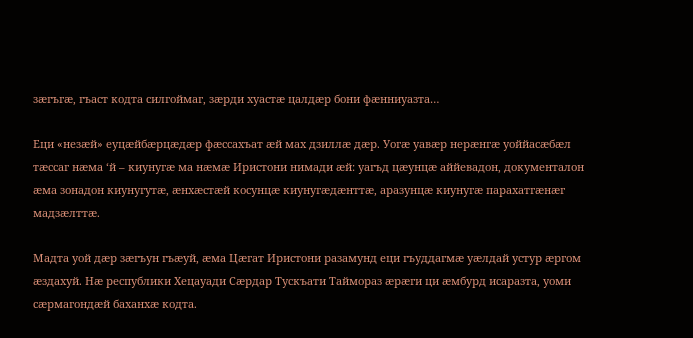зӕгъгӕ, гъаст кодта силгоймаг, зӕрди хуастӕ цалдӕр бони фӕнниуазта…

Еци «незӕй» еуцӕйбӕрцӕдӕр фӕссахъат ӕй мах дзиллӕ дӕр. Уогӕ уавӕр нерӕнгӕ уоййасӕбӕл тӕссаг нӕма ‘й – киунугӕ ма нӕмӕ Иристони нимади ӕй: уагъд цӕунцӕ аййевадон, документалон ӕма зонадон киунугутӕ, ӕнхӕстӕй косунцӕ киунугӕдӕнттӕ, аразунцӕ киунугӕ парахатгӕнӕг мадзӕлттӕ.

Мадта уой дӕр зӕгъун гъӕуй, ӕма Цӕгат Иристони разамунд еци гъуддагмӕ уӕлдай устур ӕргом ӕздахуй. Нӕ республики Хецауади Сӕрдар Тускъати Таймораз ӕрӕги ци ӕмбурд исаразта, уоми сӕрмагондӕй баханхӕ кодта.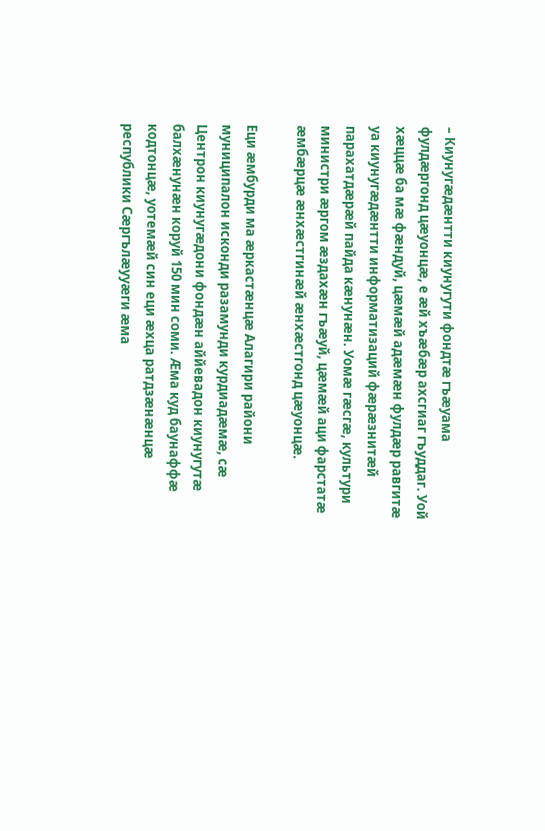– Киунугӕдӕнтти киунугути фондтӕ гъӕуама фулдӕргонд цӕуонцӕ, е ӕй хъӕбӕр ахсгиаг гъуддаг. Уой хӕццӕ ба мӕ фӕндуй, цӕмӕй адӕмӕн фулдӕр равгитӕ уа киунугӕдӕнтти информатизаций фӕрӕзнитӕй парахатдӕрӕй пайда кӕнунӕн. Уомӕ гӕсгӕ, культури министри ӕргом ӕздахӕн гъӕуй, цӕмӕй аци фарстатӕ ӕмбӕрцӕ ӕнхӕстгинӕй ӕнхӕстгонд цӕуонцӕ.

Еци ӕмбурди ма ӕркастӕнцӕ Алагири райони муниципалон исконди разамунди курдиадӕмӕ, сӕ Центрон киунугӕдони фондӕн аййевадон киунугутӕ балхӕнунӕн коруй 150 мин соми. Ӕма куд баунаффӕ кодтонцӕ, уотемӕй син еци ӕхца ратдзӕнӕнцӕ республики Сӕргълӕууӕги ӕма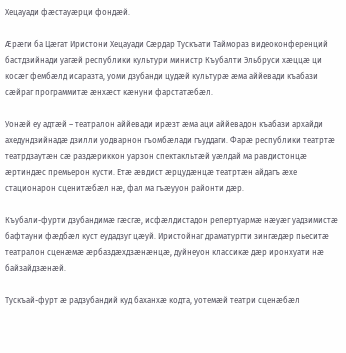Хецауади фӕстауӕрци фондӕй.

Ӕрӕги ба Цӕгат Иристони Хецауади Сӕрдар Тускъати Таймораз видеоконференций бастдзийнади уагӕй республики культури министр Къубалти Эльбруси хӕццӕ ци косӕг фембӕлд исаразта, уоми дзубанди цудӕй культурӕ ӕма аййевади къабази сӕйраг программитӕ ӕнхӕст кӕнуни фарстатӕбӕл.

Уонӕй еу адтӕй – театралон аййевади ирӕзт ӕма аци аййевадон къабази архайди ахедундзийнадӕ дзилли уодварнон гъомбӕлади гъуддаги. Фарӕ республики театртӕ театрдзаутӕн сӕ раздӕриккон уарзон спектакльтӕй уӕлдай ма равдистонцӕ ӕртиндӕс премьерон кусти. Етӕ ӕвдист ӕрцудӕнцӕ театртӕн айдагъ ӕхе  стационарон сценитӕбӕл нӕ, фал ма гъӕууон районти дӕр.

Къубали-фурти дзубандимӕ гӕсгӕ, исфӕлдистадон репертуармӕ нӕуӕг уадзимистӕ бафтауни фӕдбӕл куст еудадзуг цӕуй. Иристойнаг драматургти зингӕдӕр пьеситӕ театралон сценӕмӕ ӕрбаздӕхдзӕнӕнцӕ, дуйнеуон классикӕ дӕр иронхуати нӕ байзайдзӕнӕй.

Тускъай-фурт ӕ радзубандий куд баханхӕ кодта, уотемӕй театри сценӕбӕл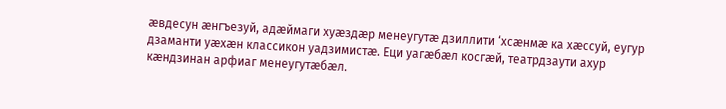ӕвдесун ӕнгъезуй, адӕймаги хуӕздӕр менеугутӕ дзиллити ‘хсӕнмӕ ка хӕссуй, еугур дзаманти уӕхӕн классикон уадзимистӕ. Еци уагӕбӕл косгӕй, театрдзаути ахур кӕндзинан арфиаг менеугутӕбӕл.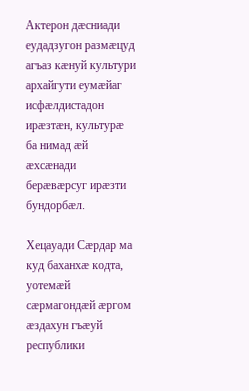Актерон дӕсниади еудадзугон размӕцуд агъаз кӕнуй культури архайгути еумӕйаг исфӕлдистадон ирӕзтӕн, культурӕ ба нимад ӕй ӕхсӕнади берӕвӕрсуг ирӕзти бундорбӕл.

Хецауади Сӕрдар ма куд баханхӕ кодта, уотемӕй сӕрмагондӕй ӕргом ӕздахун гъӕуй республики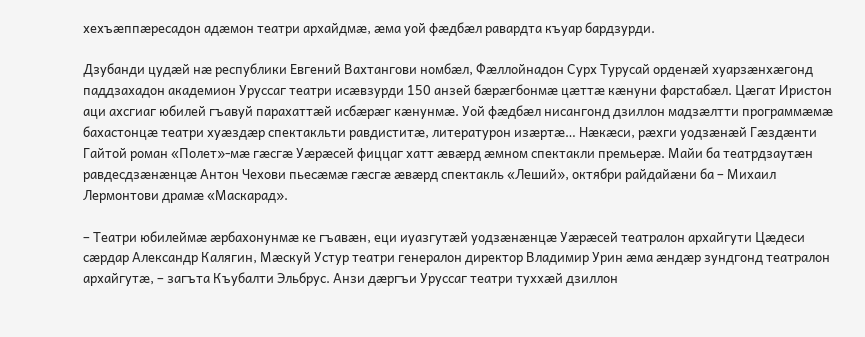хехъӕппӕресадон адӕмон театри архайдмӕ, ӕма уой фӕдбӕл равардта къуар бардзурди.

Дзубанди цудӕй нӕ республики Евгений Вахтангови номбӕл, Фӕллойнадон Сурх Турусай орденӕй хуарзӕнхӕгонд паддзахадон академион Уруссаг театри исӕвзурди 150 анзей бӕрӕгбонмӕ цӕттӕ кӕнуни фарстабӕл. Цӕгат Иристон аци ахсгиаг юбилей гъавуй парахаттӕй исбӕрӕг кӕнунмӕ. Уой фӕдбӕл нисангонд дзиллон мадзӕлтти программӕмӕ бахастонцӕ театри хуӕздӕр спектакльти равдиститӕ, литературон изӕртӕ… Нӕкӕси, рӕхги уодзӕнӕй Гӕздӕнти Гайтой роман «Полет»-мӕ гӕсгӕ Уӕрӕсей фиццаг хатт ӕвӕрд ӕмном спектакли премьерӕ. Майи ба театрдзаутӕн равдесдзӕнӕнцӕ Антон Чехови пьесӕмӕ гӕсгӕ ӕвӕрд спектакль «Леший», октябри райдайӕни ба – Михаил Лермонтови драмӕ «Маскарад».

– Театри юбилеймӕ ӕрбахонунмӕ ке гъавӕн, еци иуазгутӕй уодзӕнӕнцӕ Уӕрӕсей театралон архайгути Цӕдеси сӕрдар Александр Калягин, Мӕскуй Устур театри генералон директор Владимир Урин ӕма ӕндӕр зундгонд театралон архайгутӕ, – загъта Къубалти Эльбрус. Анзи дӕргъи Уруссаг театри туххӕй дзиллон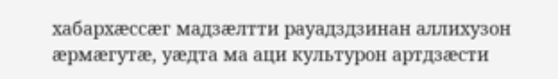хабархӕссӕг мадзӕлтти рауадздзинан аллихузон ӕрмӕгутӕ, уӕдта ма аци культурон артдзӕсти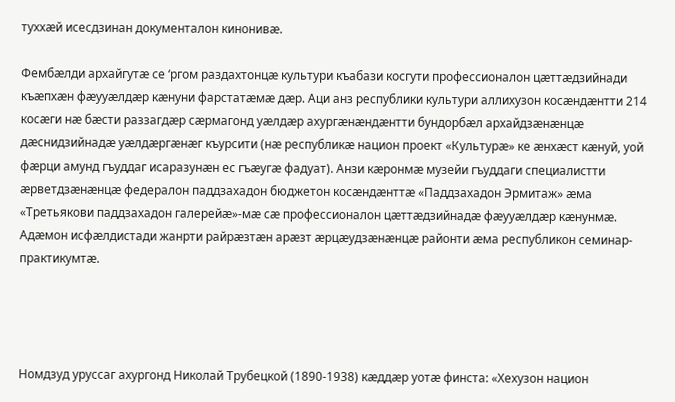туххӕй исесдзинан документалон кинонивӕ.

Фембӕлди архайгутӕ се ‘ргом раздахтонцӕ культури къабази косгути профессионалон цӕттӕдзийнади къӕпхӕн фӕууӕлдӕр кӕнуни фарстатӕмӕ дӕр. Аци анз республики культури аллихузон косӕндӕнтти 214 косӕги нӕ бӕсти раззагдӕр сӕрмагонд уӕлдӕр ахургӕнӕндӕнтти бундорбӕл архайдзӕнӕнцӕ дӕснидзийнадӕ уӕлдӕргӕнӕг къурсити (нӕ республикӕ национ проект «Культурӕ» ке ӕнхӕст кӕнуй, уой фӕрци амунд гъуддаг исаразунӕн ес гъӕугӕ фадуат). Анзи кӕронмӕ музейи гъуддаги специалистти ӕрветдзӕнӕнцӕ федералон паддзахадон бюджетон косӕндӕнттӕ «Паддзахадон Эрмитаж» ӕма «Третьякови паддзахадон галерейӕ»-мӕ сӕ профессионалон цӕттӕдзийнадӕ фӕууӕлдӕр кӕнунмӕ. Адӕмон исфӕлдистади жанрти райрӕзтӕн арӕзт ӕрцӕудзӕнӕнцӕ районти ӕма республикон семинар-практикумтӕ.




Номдзуд уруссаг ахургонд Николай Трубецкой (1890-1938) кӕддӕр уотӕ финста: «Хехузон национ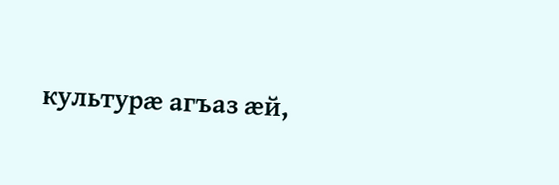культурӕ агъаз ӕй,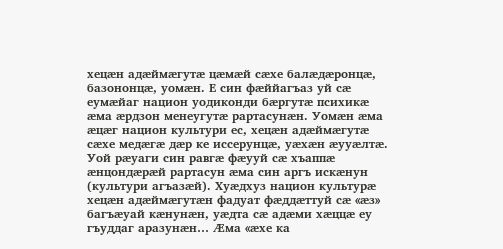хецӕн адӕймӕгутӕ цӕмӕй сӕхе балӕдӕронцӕ, базононцӕ, уомӕн. Е син фӕййагъаз уй сӕ еумӕйаг национ уодиконди бӕргутӕ психикӕ ӕма ӕрдзон менеугутӕ рартасунӕн. Уомӕн ӕма ӕцӕг национ культури ес, хецӕн адӕймӕгутӕ сӕхе медӕгӕ дӕр ке иссерунцӕ, уӕхӕн ӕууӕлтӕ. Уой рӕуаги син равгӕ фӕууй сӕ хъаппӕ ӕнцондӕрӕй рартасун ӕма син аргъ искӕнун (культури агъазӕй). Хуӕдхуз национ культурӕ хецӕн адӕймӕгутӕн фадуат фӕддӕттуй сӕ «ӕз» багъӕуай кӕнунӕн, уӕдта сӕ адӕми хӕццӕ еу гъуддаг аразунӕн… Ӕма «ӕхе ка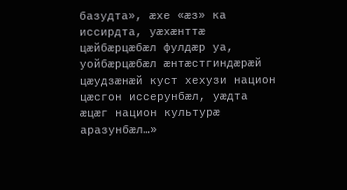базудта», ӕхе «ӕз» ка иссирдта, уӕхӕнттӕ цӕйбӕрцӕбӕл фулдӕр уа, уойбӕрцӕбӕл ӕнтӕстгиндӕрӕй цӕудзӕнӕй куст хехузи национ цӕсгон иссерунбӕл, уӕдта ӕцӕг национ культурӕ аразунбӕл…»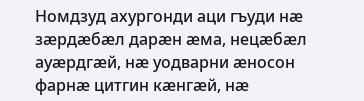Номдзуд ахургонди аци гъуди нӕ зӕрдӕбӕл дарӕн ӕма, нецӕбӕл ауӕрдгӕй, нӕ уодварни ӕносон фарнӕ цитгин кӕнгӕй, нӕ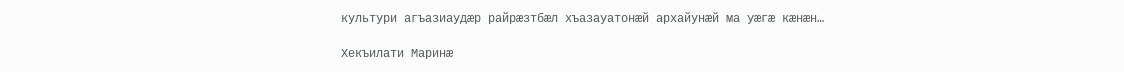культури агъазиаудӕр райрӕзтбӕл хъазауатонӕй архайунӕй ма уӕгӕ кӕнӕн…

Хекъилати Маринӕ